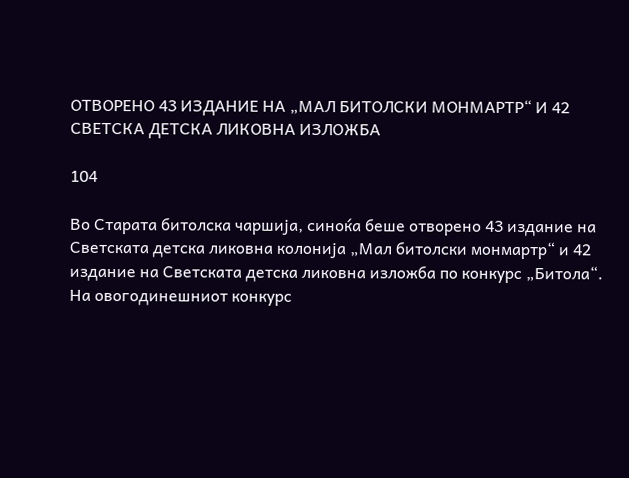ОТВОРЕНО 43 ИЗДАНИЕ НА „МАЛ БИТОЛСКИ МОНМАРТР“ И 42 СВЕТСКА ДЕТСКА ЛИКОВНА ИЗЛОЖБА

104

Во Старата битолска чаршија, синоќа беше отворено 43 издание на Светската детска ликовна колонија „Мал битолски монмартр“ и 42 издание на Светската детска ликовна изложба по конкурс „Битола“. На овогодинешниот конкурс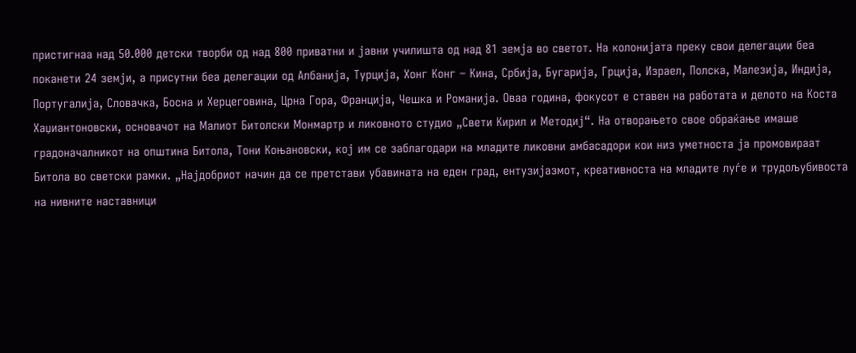пристигнаа над 50.000 детски творби од над 800 приватни и јавни училишта од над 81 земја во светот. На колонијата преку свои делегации беа поканети 24 земји, а присутни беа делегации од Албанија, Турција, Хонг Конг – Кина, Србија, Бугарија, Грција, Израел, Полска, Малезија, Индија, Португалија, Словачка, Босна и Херцеговина, Црна Гора, Франција, Чешка и Романија. Оваа година, фокусот е ставен на работата и делото на Коста Хаџиантоновски, основачот на Малиот Битолски Монмартр и ликовното студио „Свети Кирил и Методиј“. На отворањето свое обраќање имаше градоначалникот на општина Битола, Тони Коњановски, кој им се заблагодари на младите ликовни амбасадори кои низ уметноста ја промовираат Битола во светски рамки. „Најдобриот начин да се претстави убавината на еден град, ентузијазмот, креативноста на младите луѓе и трудољубивоста на нивните наставници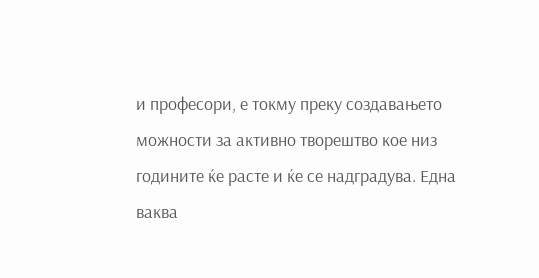и професори, е токму преку создавањето можности за активно творештво кое низ годините ќе расте и ќе се надградува. Една ваква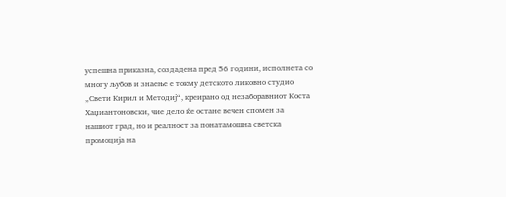успешна приказна, создадена пред 56 години, исполнета со многу љубов и знаење е токму детското ликовно студио „Свети Кирил и Методиј“, креирано од незаборавниот Коста Хаџиантоновски, чие дело ќе остане вечен спомен за нашиот град, но и реалност за понатамошна светска промоција на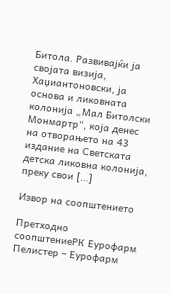Битола. Развивајќи ја својата визија, Хаџиантоновски, ја основа и ликовната колонија „Мал Битолски Монмартр“, која денес на отворањето на 43 издание на Светската детска ликовна колонија, преку свои […]

Извор на соопштението

Претходно соопштениеРК Еурофарм Пелистер – Еурофарм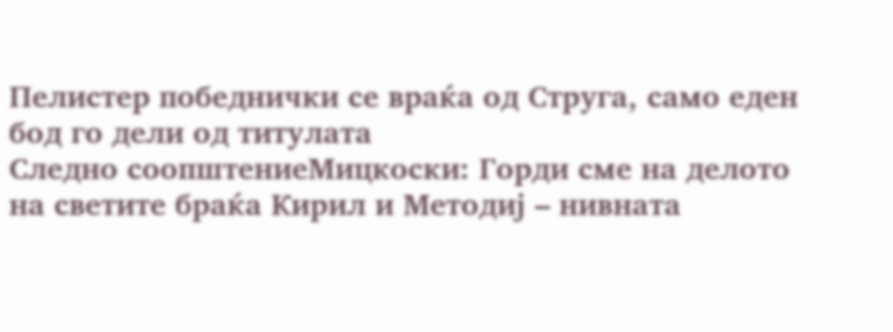Пелистер победнички се враќа од Струга, само еден бод го дели од титулата
Следно соопштениеМицкоски: Горди сме на делото на светите браќа Кирил и Методиј – нивната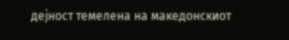дејност темелена на македонскиот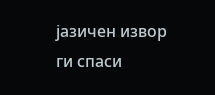јазичен извор ги спаси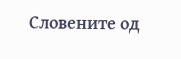Словените од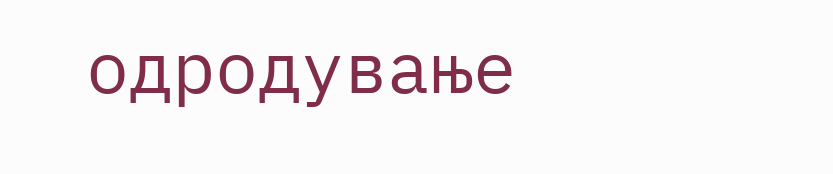одродување